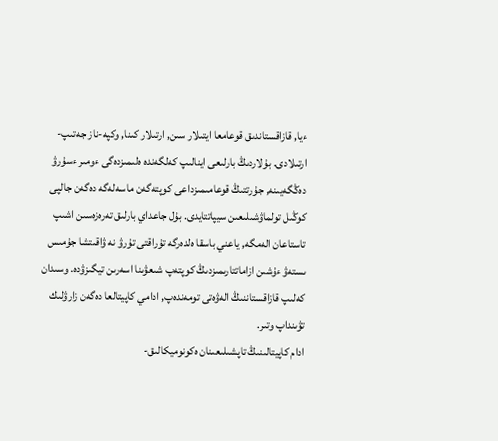ءيا, قازاقستاندىق قوعامعا ايتىلار سىن, ارتىلار كىنا, وكپە-ناز جەتىپ-ارتىلادى. بۇلاردىڭ بارلىعى اينالىپ كەلگەندە ەلىمىزدەگى ءومىر ءسۇرۋ دەڭگەيىنە, جۇرتتىڭ قوعامىمىزداعى كوپتەگەن ماسەلەگە دەگەن جالپى كوڭىل تولماۋشىلىعىن سيپاتتايدى. بۇل جاعداي بارلىق تەرەزەسىن اشىپ تاستاعان الەمگە, ياعني باسقا ەلدەرگە تۇراقتى تۇرۋ نە ۋاقىتشا جۇمىس ىستەۋ ءۇشىن ازاماتتارىمىزدىڭ كوپتەپ شىعۋىنا اسەرىن تيگىزۋدە. وسىدان كەلىپ قازاقستاننىڭ الەۋەتى تومەندەپ, ادامي كاپيتالعا دەگەن زارۋلىك تۋىنداپ وتىر.
ادام كاپيتالىنىڭ تاپشىلىعىنان ەكونوميكالىق-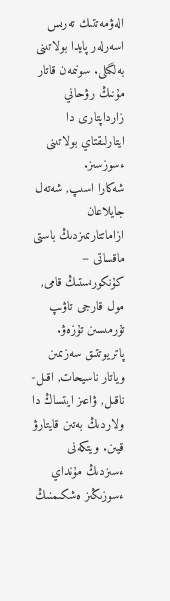الەۋمەتتىك تەرىس اسەرلەر پايدا بولاتىنى بەلگىلى. سونىمەن قاتار مۇنىڭ رۋحاني زارداپتارى دا ايتارلىقتاي بولاتىنى ءسوزسىز.
شەكارا اسىپ, شەتەل جايلاعان ازاماتتارىمىزدىڭ باستى ماقساتى – كۇنكورىستىڭ قامى, مول قارجى تاۋىپ تۇرمىسىن تۇزەۋ. پاتريوتتىق سەزىمىن وياتار ناسيحات, اقىل-ناقىل, ۋاعىز ايتساڭ دا ولاردىڭ بەتىن قايتارۋ قيىن. ويتكەنى ءسىزدىڭ مۇنداي ءسوزىڭىز ەشكىمنىڭ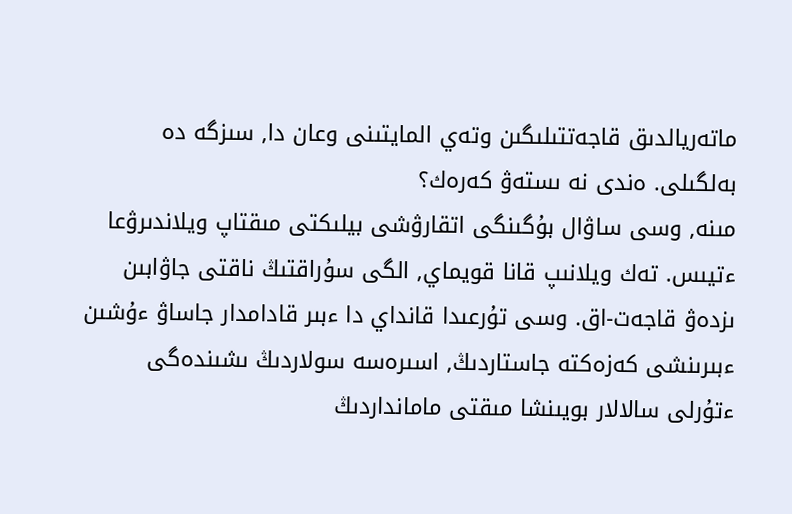ماتەريالدىق قاجەتتىلىگىن وتەي المايتىنى وعان دا, سىزگە دە بەلگىلى. ەندى نە ىستەۋ كەرەك؟
مىنە, وسى ساۋال بۇگىنگى اتقارۋشى بيلىكتى مىقتاپ ويلاندىرۋعا ءتيىس. تەك ويلانىپ قانا قويماي, الگى سۇراقتىڭ ناقتى جاۋابىن ىزدەۋ قاجەت-اق. وسى تۇرعىدا قانداي دا ءبىر قادامدار جاساۋ ءۇشىن ءبىرىنشى كەزەكتە جاستاردىڭ, اسىرەسە سولاردىڭ ىشىندەگى ءتۇرلى سالالار بويىنشا مىقتى مامانداردىڭ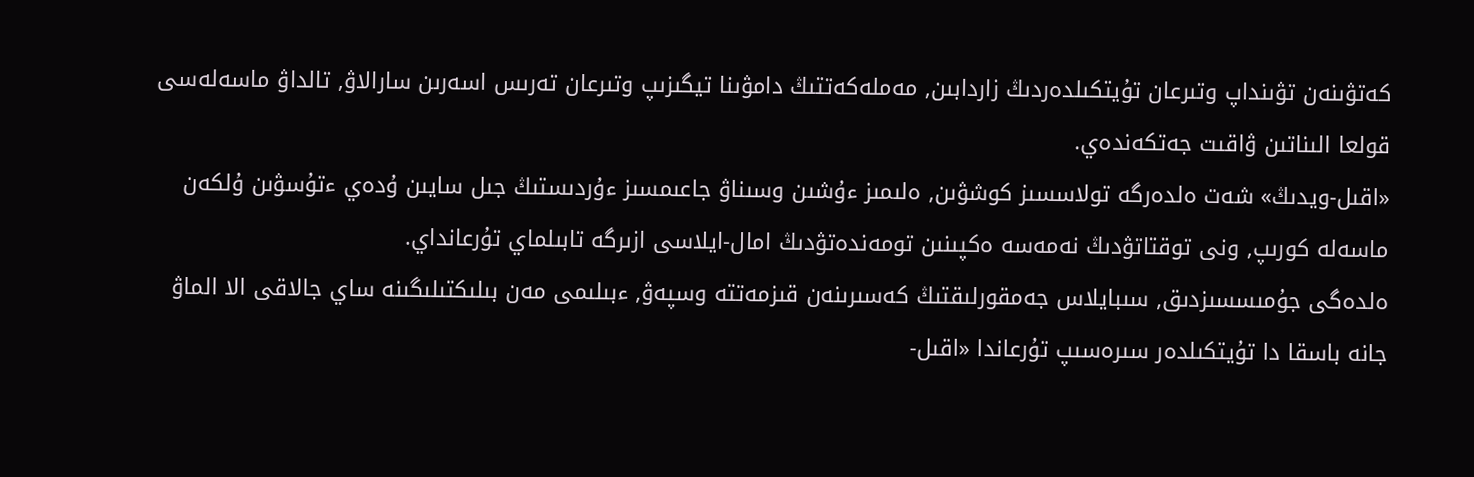كەتۋىنەن تۋىنداپ وتىرعان تۇيتكىلدەردىڭ زاردابىن, مەملەكەتتىڭ دامۋىنا تيگىزىپ وتىرعان تەرىس اسەرىن سارالاۋ, تالداۋ ماسەلەسى قولعا الىناتىن ۋاقىت جەتكەندەي.
«اقىل-ويدىڭ» شەت ەلدەرگە تولاسسىز كوشۋىن, ەلىمىز ءۇشىن وسىناۋ جاعىمسىز ءۇردىستىڭ جىل سايىن ۇدەي ءتۇسۋىن ۇلكەن ماسەلە كورىپ, ونى توقتاتۋدىڭ نەمەسە ەكپىنىن تومەندەتۋدىڭ امال-ايلاسى ازىرگە تابىلماي تۇرعانداي.
ەلدەگى جۇمىسسىزدىق, سىبايلاس جەمقورلىقتىڭ كەسىرىنەن قىزمەتتە وسپەۋ, ءبىلىمى مەن بىلىكتىلىگىنە ساي جالاقى الا الماۋ جانە باسقا دا تۇيتكىلدەر سىرەسىپ تۇرعاندا «اقىل-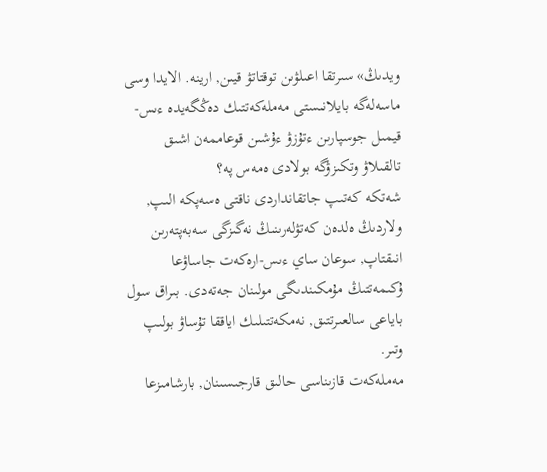ويدىڭ» سىرتقا اعىلۋىن توقتاتۋ قيىن, ارينە. الايدا وسى ماسەلەگە بايلانىستى مەملەكەتتىك دەڭگەيدە ءىس-قيمىل جوسپارىن ءتۇزۋ ءۇشىن قوعاممەن اشىق تالقىلاۋ وتكىزۋگە بولادى ەمەس پە؟
شەتكە كەتىپ جاتقانداردى ناقتى ەسەپكە الىپ, ولاردىڭ ەلدەن كەتۋلەرىنىڭ نەگىزگى سەبەپتەرىن انىقتاپ, سوعان ساي ءىس-ارەكەت جاساۋعا ۇكىمەتتىڭ مۇمكىندىگى مولىنان جەتەدى. بىراق سول باياعى سالعىرتتىق, نەمكەتتىلىك اياققا تۇساۋ بولىپ وتىر.
مەملەكەت قازىناسى حالىق قارجىسىنان, بارشامىزعا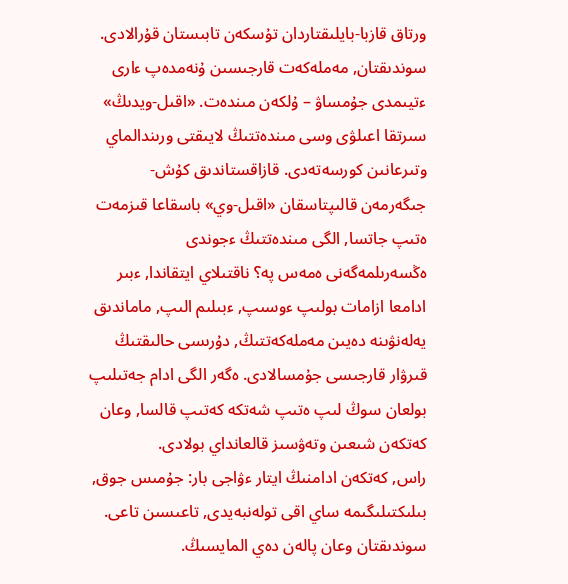ورتاق قازبا-بايلىقتاردان تۇسكەن تابىستان قۇرالادى. سوندىقتان, مەملەكەت قارجىسىن ۇنەمدەپ ءارى ءتيىمدى جۇمساۋ – ۇلكەن مىندەت. «اقىل-ويدىڭ» سىرتقا اعىلۋى وسى مىندەتتىڭ لايىقتى ورىندالماي وتىرعانىن كورسەتەدى. قازاقستاندىق كۇش-جىگەرمەن قالىپتاسقان «اقىل-وي» باسقاعا قىزمەت ەتىپ جاتسا, الگى مىندەتتىڭ ءجوندى ەڭسەرىلمەگەنى ەمەس پە؟ ناقتىلاي ايتقاندا, ءبىر ادامعا ازامات بولىپ ءوسىپ, ءبىلىم الىپ, ماماندىق يەلەنۋىنە دەيىن مەملەكەتتىڭ, دۇرىسى حالىقتىڭ قىرۋار قارجىسى جۇمسالادى. ەگەر الگى ادام جەتىلىپ بولعان سوڭ لىپ ەتىپ شەتكە كەتىپ قالسا, وعان كەتكەن شىعىن وتەۋسىز قالعانداي بولادى.
راس, كەتكەن ادامنىڭ ايتار ءۋاجى بار: جۇمىس جوق, بىلىكتىلىگىمە ساي اقى تولەنبەيدى, تاعىسىن تاعى. سوندىقتان وعان پالەن دەي المايسىڭ.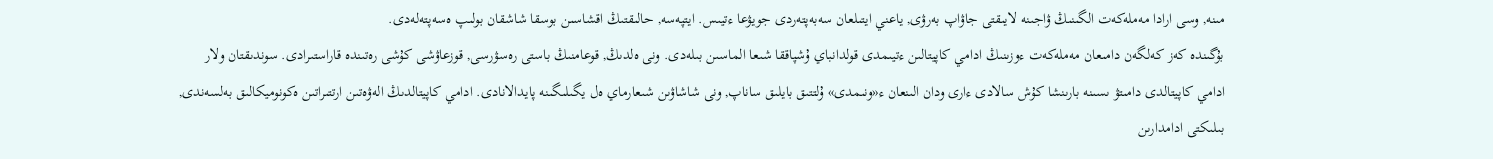مىنە, وسى ارادا مەملەكەت الگىنىڭ ۋاجىنە لايىقتى جاۋاپ بەرۋى, ياعني ايتىلعان سەبەپتەردى جويۋعا ءتيىس. ايتپەسە, حالىقتىڭ اقشاسىن بوسقا شاشقان بولىپ ەسەپتەلەدى.
بۇگىندە كەز كەلگەن دامىعان مەملەكەت ءوزىنىڭ ادامي كاپيتالىن ءتيىمدى قولدانباي ۇشپاققا شىعا الماسىن بىلەدى. ونى ەلدىڭ, قوعامنىڭ باستى رەسۋرسى, قوزعاۋشى كۇشى رەتىندە قاراستىرادى. سوندىقتان ولار ادامي كاپيتالدى دامىتۋ ىسىنە بارىنشا كۇش سالادى ءارى ودان الىنعان ء«ونىمدى» ۇلتتىق بايلىق ساناپ, ونى شاشاۋىن شىعارماي ەل يگىلىگىنە پايدالانادى. ادامي كاپيتالدىڭ الەۋەتىن ارتتىراتىن ەكونوميكالىق بەلسەندى, بىلىكتى ادامدارىن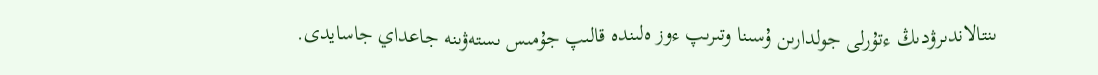ىنتالاندىرۋدىڭ ءتۇرلى جولدارىن ۇسىنا وتىرىپ ءوز ەلىندە قالىپ جۇمىس ىستەۋىنە جاعداي جاسايدى.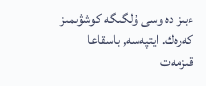ءبىز دە وسى ۇلگىگە كوشۋىمىز كەرەك. ايتپەسە, باسقاعا قىزمەت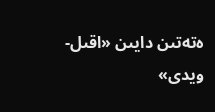ەتەتىن دايىن «اقىل-ويدى»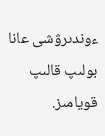ءوندىرۋشى عانا بولىپ قالىپ قويامىز.